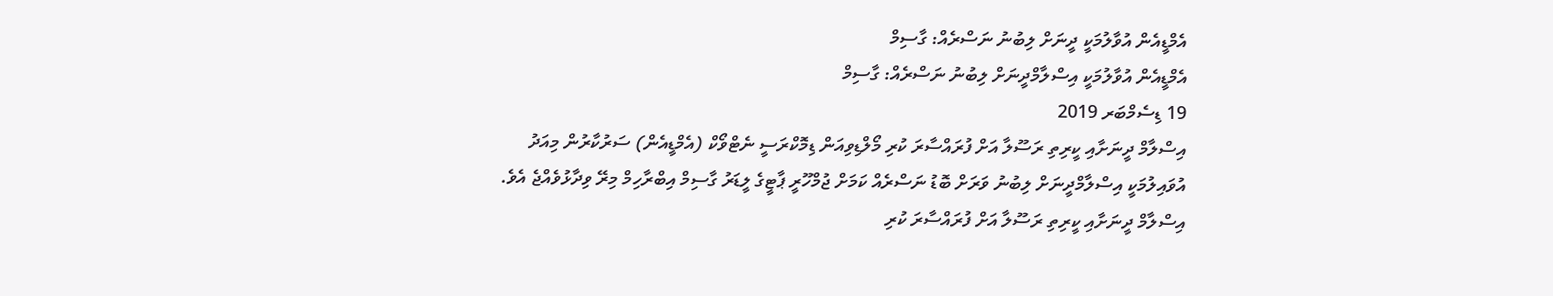އެމްޑީއެން އުވާލުމަކީ ދީނަށް ލިބުނު ނަސްރެއް: ގާސިމް
އެމްޑީއެން އުވާލުމަކީ އިސްލާމްދީނަށް ލިބުނު ނަސްރެއް: ގާސިމް
19 ޑިސެމްބަރ 2019
އިސްލާމް ދީނަށާއި ކީރިތި ރަސޫލާ އަށް ފުރައްސާރަ ކުރި މޯލްޑިވިއަން ޑިމޮކްރަސީ ނެޓްވޯކް (އެމްޑީއެން) ސަރުކާރުން މިއަދު އުވައިލުމަކީ އިސްލާމްދީނަށް ލިބުނު ވަރަށް ބޮޑު ނަސްރެއް ކަމަށް ޖުމްހޫރީ ޕާޓީގެ ލީޑަރު ގާސިމް އިބްރާހިމް މިރޭ ވިދާޅުވެއްޖެ އެވެ.
އިސްލާމް ދީނަށާއި ކީރިތި ރަސޫލާ އަށް ފުރައްސާރަ ކުރި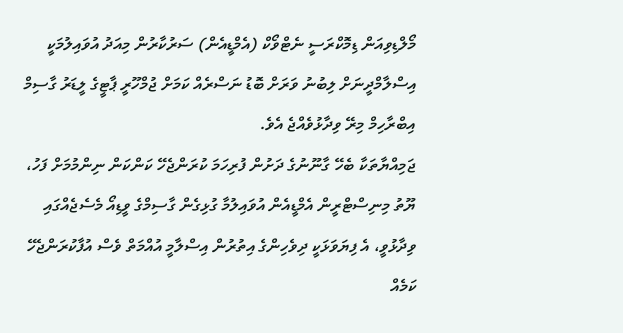މޯލްޑިވިއަން ޑިމޮކްރަސީ ނެޓްވޯކް (އެމްޑީއެން) ސަރުކާރުން މިއަދު އުވައިލުމަކީ އިސްލާމްދީނަށް ލިބުނު ވަރަށް ބޮޑު ނަސްރެއް ކަމަށް ޖުމްހޫރީ ޕާޓީގެ ލީޑަރު ގާސިމް އިބްރާހިމް މިރޭ ވިދާޅުވެއްޖެ އެވެ.
ޖަމިއްޔާތަކާ ބެހޭ ގާނޫނުގެ ދަށުން ފުރިހަމަ ކުރަންޖެހޭ ކަންކަން ނިންމުމަށް ފަހު، ޔޫތު މިނިސްޓްރީން އެމްޑީއެން އުވައިލުމާ ގުޅިގެން ގާސިމްގެ ވީޑިއޯ މެސެޖެއްގައި ވިދާޅުވީ، އެ ފިޔަވަޅަކީ ދިވެހިންގެ އިތުރުން އިސްލާމީ އުއްމަތް ވެސް އުފާކުރަންޖެހޭ ކަމެއް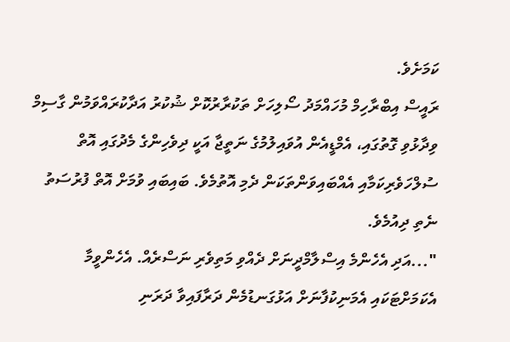ކަމަށެވެ.
ރައީސް އިބްރާހިމް މުހައްމަދު ސޯލިހަށް ތަކުރާރުކޮށް ޝުކުރު އަދާކުރައްވަމުން ގާސިމް ވިދާޅުވި ގޮތުގައި، އެމްޑީއެން އުވައިލުމުގެ ނަތީޖާ އަކީ ދިވެހިންގެ މެދުގައި އޮތް ސުލްހަވެރިކަމާއި އެއްބައިވަންތަކަން ދެމި އޮތުމެވެ. ބައިބައި ވުމަށް އޮތް ފުރުސަތު ނެތި ދިއުމެވެ.
"...އަދި އެހެންމެ އިސްލާމްދީނަށް ދެއްވި މަތިވެރި ނަސްރެއް. އެހެންވީމާ އެކަމަށްޓަކައި އެމަނިކުފާނަށް އަޅުގަނޑުމެން ދަރާފައިވާ ދަރަނި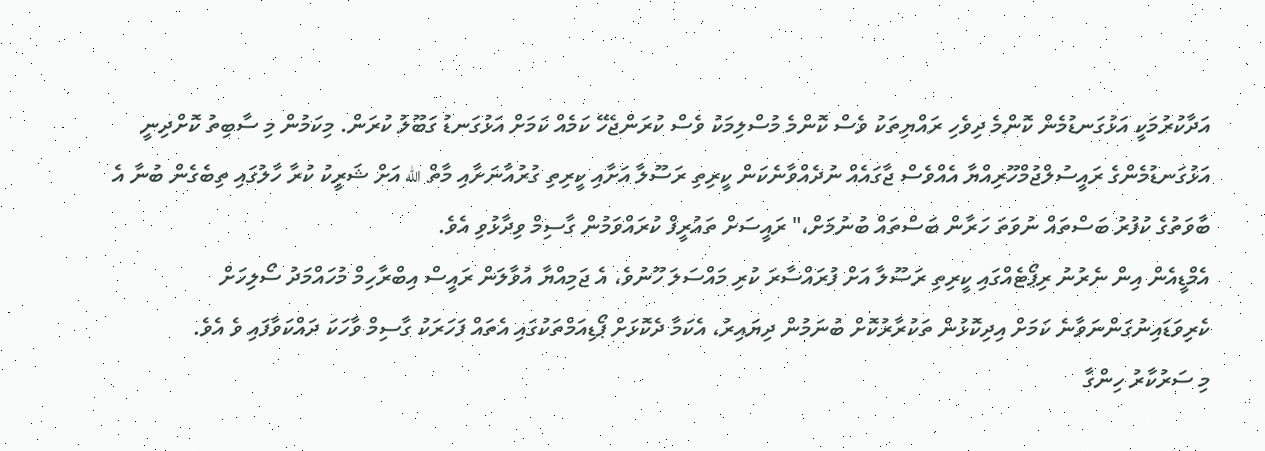އަދާކުރުމަކީ އަޅުގަނޑުމެން ކޮންމެ ދިވެހި ރައްޔިތަކު ވެސް ކޮންމެ މުސްލިމަކު ވެސް ކުރަންޖެހޭ ކަމެއް ކަމަށް އަޅުގަނޑު ގަބޫލު ކުރަން. މިކަމުން މި ސާބިތު ކޮށްދިނީ އަޅުގަނޑުމެންގެ ރައީސުލްޖުމްހޫރިއްޔާ އެއްވެސް ޖާގައެއް ނުދެއްވާނެކަން ކީރިތި ރަސޫލާ އަށާއި ކީރިތި ގުރުއާނަށާއި މާތް الله އަށް ޝަރީކު ކުރާ ހާލުގައި ތިބެގެން ބުނާ އެ ބާވަތުގެ ކުފުރު ބަސްތައް ނުވަތަ ހަރާން ބަސްތައް ބުނުމަށް،" ރައީސަށް ތައުރީފް ކުރައްވަމުން ގާސިމް ވިދާޅުވި އެވެ.
އެމްޑީއެން އިން ނެރުނު ރިޕޯޓެއްގައި ކީރިތި ރަސޫލާ އަށް ފުރައްސާރަ ކުރި މައްސަލަ ހޫނުވެ، އެ ޖަމިއްޔާ އުވާލަން ރައީސް އިބްރާހިމް މުހައްމަދު ސޯލިހަށް ކެރިވަޑައިނުގަންނަވާނެ ކަމަށް އިދިކޮޅުން ތަކުރާރުކޮށް ބުނަމުން ދިޔައިރު، އެކަމާ ދެކޮޅަށް ޕޯޑިއަމްތަކުގައި އެތައް ފަހަރަކު ގާސިމް ވާހަކަ ދައްކަވާފައި ވެ އެވެ.
މި ސަރުކާރު ހިންގާ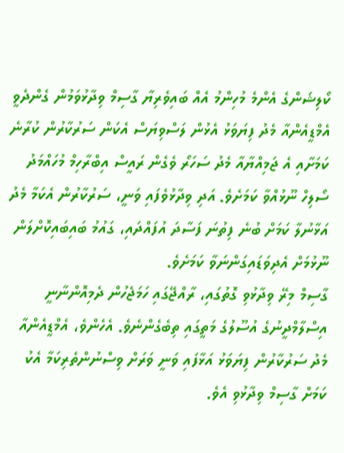ކޯލިޝަންގެ އެންމެ މުހިންމު އެއް ބައިވެރިޔާ ގާސިމް ވިދާޅުވަމުން ގެންދެވީ އެމްޑީއެންއާ މެދު ފިޔަވަޅު އެޅުން ލަސްވިޔަސް އެކަން ސަރުކާރުން ކުރާނެ ކަމަށާއި އެ ޖަމިއްޔާއާ މެދު ސަހަރޯ ވެގެން ރައީސް އިބްރާހިމް މުހައްމަދު ސޯލިހް ނޫޅުއްވާ ކަމަށެވެ. އަދި ވިދާޅުވެފައި ވަނީ، ސަރުކާރުން އެކަމާ މެދު އަޅާނުލާ ކަމަށް ބުނެ ފިތުނަ ފަސާދަ އުފައްދައި، ގައުމު ބައިބައިކޮށްލަން ނޫޅުމަށް އެދިވަޑައިގަންނަވާ ކަމަށެވެ.
ގާސިމް މިރޭ ވިދާޅުވި ގޮތުގައި، ރާއްޖޭގައި ހަމަޖެހުން ދެމިއޮންނާނީ އިސްލާމްދީނުގެ އުސޫލުގެ މަތީގައި ތިބެގެންނެވެ. އެހެންވެ، އެމްޑީއެންއާ މެދު ސަރުކާރުން ފިޔަވަޅު އަޅާފައި ވަނީ ވަރަށް ވިސްނުންތެރިކަމާ އެކު ކަމަށް ގާސިމް ވިދާޅުވި އެވެ.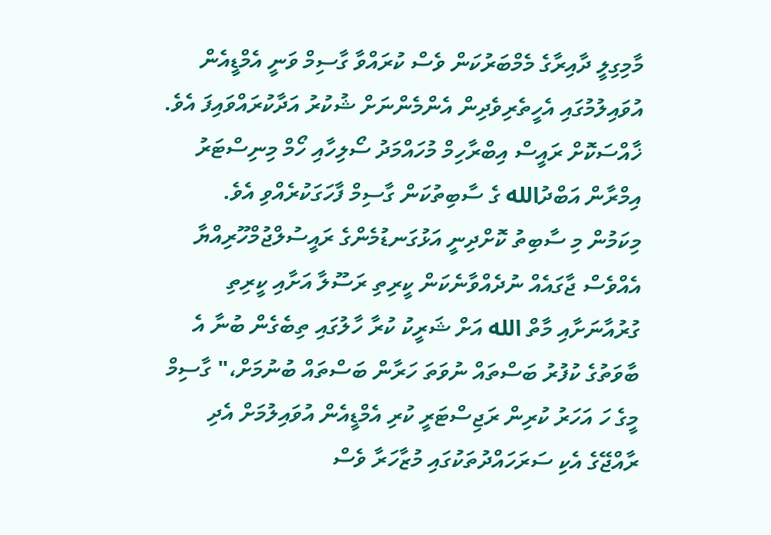މާމިގިލީ ދާއިރާގެ މެމްބަރުކަން ވެސް ކުރައްވާ ގާސިމް ވަނީ އެމްޑީއެން އުވައިލުމުގައި އެހީތެރިވެދިން އެންމެންނަށް ޝުކުރު އަދާކުރައްވައިފަ އެވެ. ޚާއްސަކޮށް ރައީސް އިބްރާހިމް މުހައްމަދު ސޯލިހާއި ހޯމް މިނިސްޓަރު އިމްރާން އަބްދުالله ގެ ސާބިތުކަން ގާސިމް ފާހަގަކުރެއްވި އެވެ.
މިކަމުން މި ސާބިތު ކޮށްދިނީ އަޅުގަނޑުމެންގެ ރައީސުލްޖުމްހޫރިއްޔާ އެއްވެސް ޖާގައެއް ނުދެއްވާނެކަން ކީރިތި ރަސޫލާ އަށާއި ކީރިތި ގުރުއާނަށާއި މާތް الله އަށް ޝަރީކު ކުރާ ހާލުގައި ތިބެގެން ބުނާ އެ ބާވަތުގެ ކުފުރު ބަސްތައް ނުވަތަ ހަރާން ބަސްތައް ބުނުމަށް،" ގާސިމް
މީގެ ހަ އަހަރު ކުރިން ރަޖިސްޓަރީ ކުރި އެމްޑީއެން އުވައިލުމަށް އެދި ރާއްޖޭގެ އެކި ސަރަހައްދުތަކުގައި މުޒާހަރާ ވެސް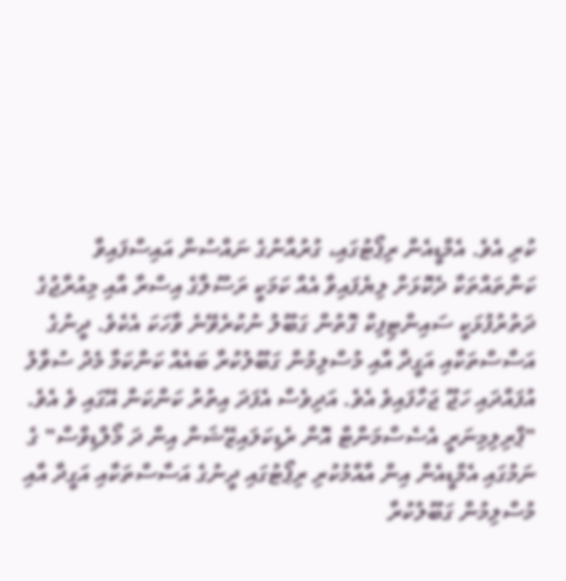ކުރި އެވެ. އެމްޑީއެން ރިޕޯޓުގައި، ގުރުއާނުގެ ނައްސުން އައިސްފައިވާ ކަންތައްތަކާ ދެކޮޅަށް ލިޔެފައިވާ އެއް ކަމަކީ ރަސޫލާގެ އިސްރާ އާއި މިއުރާޖުގެ ދަތުރުފުޅަކީ ސައިންޓިފިކް ގޮތުން ގަބޫލު ނުކުރެވޭނެ ވާހަކަ އެކެވެ. ދީނުގެ އަސާސްތަކާއި އަގީދާ އާއި މުސްލިމުން ގަބޫލުކުރާ ބައެއް ކަންކަމާ މެދު ސުވާލު އުފައްދައި ހަޖޫ ޖަހާފައިވެ އެވެ. އަދިވެސް އެފަދަ އިތުރު ކަންކަން އޭގައި ވެ އެވެ.
"ޕްރިލިމިނަރީ އެސެސްމަންޓް އޮން ރެޑިކަލައިޒޭޝަން އިން ދަ މޯލްޑިވްސް" ގެ ނަމުގައި އެމްޑީއެން އިން އާއްމުކުރި ރިޕޯޓުގައި ދީނުގެ އަސާސްތަކާއި އަގީދާ އާއި މުސްލިމުން ގަބޫލުކުރާ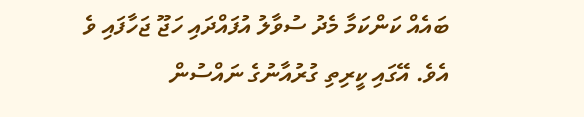ބައެއް ކަންކަމާ މެދު ސުވާލު އުފައްދައި ހަޖޫ ޖަހާފައި ވެ އެވެ. އޭގައި ކީރިތި ގުރުއާނުގެ ނައްސުން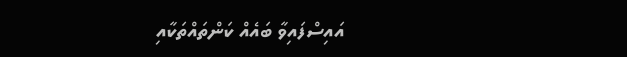އައިސްފައިވާ ބައެއް ކަންތައްތަކާއި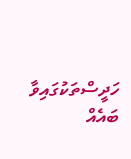ހަދީސްތަކުގައިވާ ބައެއް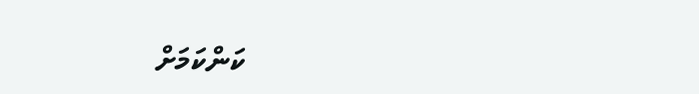ކަންކަމަށް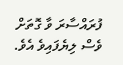ފުރައްސާރަ ވާ ގޮތަށް ވެސް ލިޔެފައިވެ އެވެ.